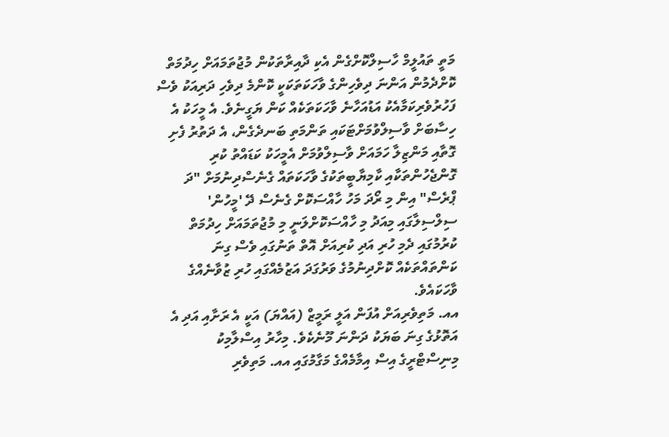މަތީ ތައުލީމް ހާސިލްކޮށްގެން އެކި ދާއިރާތަކުން މުޖުތަމައަށް ހިދުމަތް ކޮށްދެމުން އަންނަ ދިވެހިންގެ ވާހަކަތަކަކީ ކޮންމެ ދިވެހި ދަރިއަކު ވެސް ފަހުރުވެރިކަމާއެކު އަޑުއަހާނެ ވާހަކަތަކެއް ކަން ޔަގީނެވެ. އެ މީހަކު އެ ހިސާބަށް ވާސިލްވުމަށްޓަކައި ތަންމަތި ބަނދެގެން، އެ ދަތުރު ފެށި ގޮތާއި މަންޒިލާ ހަމައަށް ވާސިލްވުމަށް އެމީހަކު ކަޑައްތު ކުރި ގޮންޖެހުންތަކާއި ކާމިޔާބީތަކުގެ ވާހަކަތައް ގެނެސްދިނުމަށް "ދަ ޕްރެސް" އިން މި ރޯދަ މަހު ހާއްސަކޮށް ގެނެސް ދޭ 'މީހުން' ސިލްސިލާގައި މިއަދު މި ހާއްސަކޮށްލަނީ މި މުޖުތަމައަށް ހިދުމަތް ކުރުމުގައި ދެމި ހުރި އަދި ކުރިއަށް އޮތް ތަނުގައި ވެސް ގިނަ ކަންތައްތަކެއް ކޮށްދިނުމުގެ ވަރުގަދަ އަޒުމެއްގައި ހުރި ޒުވާނެއްގެ ވާހަކައެވެ.
އއ. މަތިވެރިއަށް އުފަން އަލީ ރަމީޒް (އައްޔަ) އަކީ އެ ރަށާއި އަދި އެ އަތޮޅުގެ ގިނަ ބަޔަކު ދަންނަ މޫނެކެވެ. މިހާރު އިސްލާމިކު މިނިސްޓްރީގެ އިސް އިމާމެއްގެ މަގާމުގައި އއ. މަތިވެރި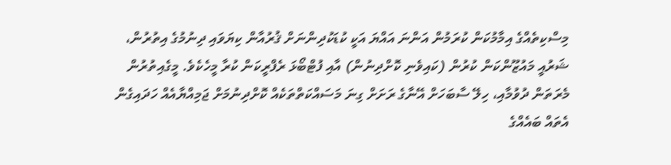މިސްކިތެއްގެ އިމާމުކަން ކުރަމުން އަންނަ އައްޔަ އަކީ ކުޑަކުދިންނަށް ޤުރުއާން ކިޔަވައި ދިނުމުގެ އިތުރުން، ޝަރުއީ މައުޒޫންކަން ކުރުން (ކައިވެނި ކޮށްދިނުން) އާއި ފުޓްބޯޅަ ރެފްރީކަން ކުރާ މީހެކެވެ. މީގެއިތުރުން މެރަތަން ދުވުމާއި، ހިލޭ ސާބަހަށް އޭނާގެ ރަށަށް ގިނަ މަސައްކަތްތަކެއް ކޮށްދިނުމަށް ޖަމިއްޔާއެއް ހަދައިގެން އެތައް ބައެއްގެ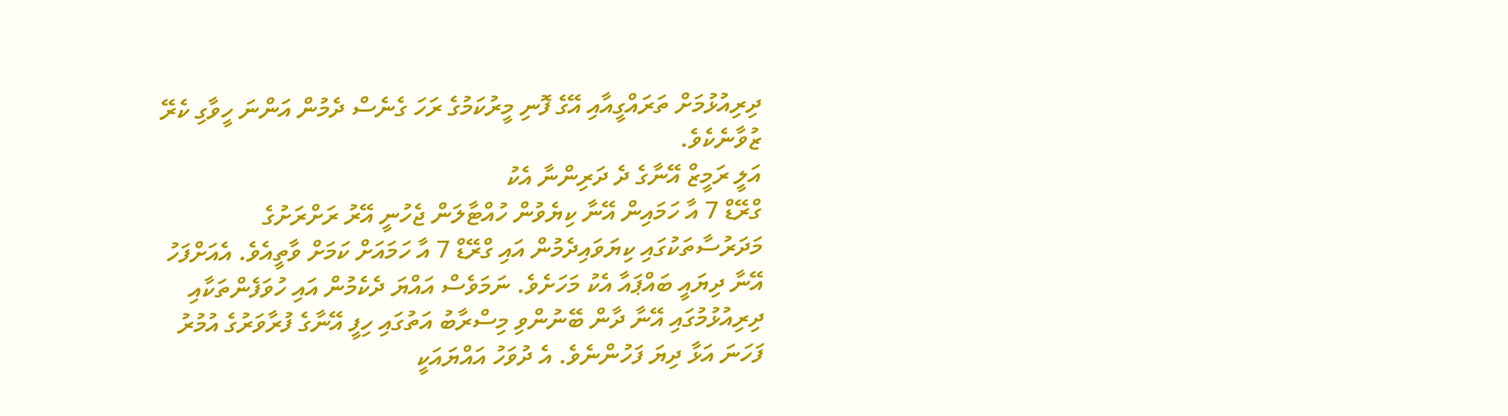ދިރިއުޅުމަށް ތަރައްގީއާއި އޭގެ ފޮނި މީރުކަމުގެ ރަހަ ގެނެސް ދެމުން އަންނަ ހީވާގި ކެރޭ ޒުވާނެކެވެ.
އަލީ ރަމީޒް އޭނާގެ ދެ ދަރިންނާ އެކު
ގްރޭޑް 7 އާ ހަމައިން އޭނާ ކިޔެވުން ހުއްޓާލަން ޖެހުނީ އޭރު ރަށްރަށުގެ މަދަރުސާތަކުގައި ކިޔަވައިދެމުން އައި ގްރޭޑް 7 އާ ހަމައަށް ކަމަށް ވާތީއެވެ. އެއަށްފަހު އޭނާ ދިޔައީ ބައްޕައާ އެކު މަހަށެވެ. ނަމަވެސް އައްޔަ ދެކެމުން އައި ހުވަފެންތަކާއި ދިރިއުޅުމުގައި އޭނާ ދާން ބޭނުންވި މިސްރާބު އަތުގައި ހިފީ އޭނާގެ ފުރާވަރުގެ އުމުރު ފަހަނަ އަޅާ ދިޔަ ފަހުންނެވެ. އެ ދުވަހު އައްޔައަކީ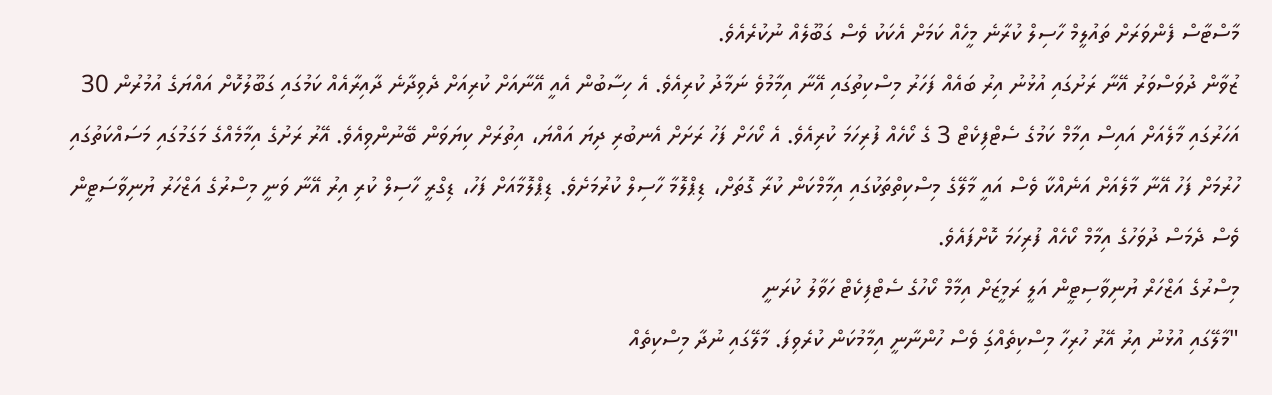މާސްޓާސް ފެންވަރަށް ތައުލީމް ހާސިލް ކުރާނެ މީހެއް ކަމަށް އެކަކު ވެސް ގަބޫލެއް ނުކުރެއެވެ.
ޒުވާން ދުވަސްވަރު އޭނާ ރަށުގައި އުޅުނު އިރު ބައެއް ފަހަރު މިސްކިތުގައި އޭނާ އިމާމުވެ ނަމާދު ކުރިއެވެ. އެ ހިސާބުން އެއީ އޭނާއަށް ކުރިއަށް ދެވިދާނެ ދާއިރާއެއް ކަމުގައި ގަބޫލުކޮށް އައްޔަގެ އުމުރުން 30 އަހަރުގައި މާލެއަށް އައިސް އިމާމް ކަމުގެ ސެޓްފިކެޓް 3 ގެ ކޯހެއް ފުރިހަމަ ކުރިއެވެ. އެ ކޯހަށް ފަހު ރަށަށް އެނބުރި ދިޔަ އައްޔަ، އިތުރަށް ކިޔަވަން ބޭނުންވިއެވެ. އޭރު ރަށުގެ އިމާމެއްގެ މަގަމުގައި މަސައްކަތުގައި ހުރުމަށް ފަހު އޭނާ މާލެއަށް އަނެއްކާ ވެސް އައީ މާލޭގެ މިސްކިތްތަކުގައި އިމާމްކަން ކުރާ ގޮތަށް، ޑިޕްލޮމާ ހާސިލް ކުރުމަށެވެ. ޑިޕްލޮމާއަށް ފަހު، ޑިގްރީ ހާސިލް ކުރި އިރު އޭނާ ވަނީ މިސްރުގެ އަޒްހަރު ޔުނިވާސަޓީން ވެސް ދެމަސް ދުވަހުގެ އިމާމް ކޯހެއް ފުރިހަމަ ކޮށްފައެވެ.
މިސްރުގެ އަޒްހަރް ޔުނިވާސިޓީން އަލީ ރަމީޒަށް އިމާމް ކޯހުގެ ސެޓްފިކެޓް ހަވާލު ކުރަނީ
"މާލޭގައި އުޅުނު އިރު އޭރު ހުރިހާ މިސްކިތެއްގަި ވެސް ހުންނާނީ އިމާމުކަން ކުރެވިފަ. މާލޭގައި ނުދާ މިސްކިތެއް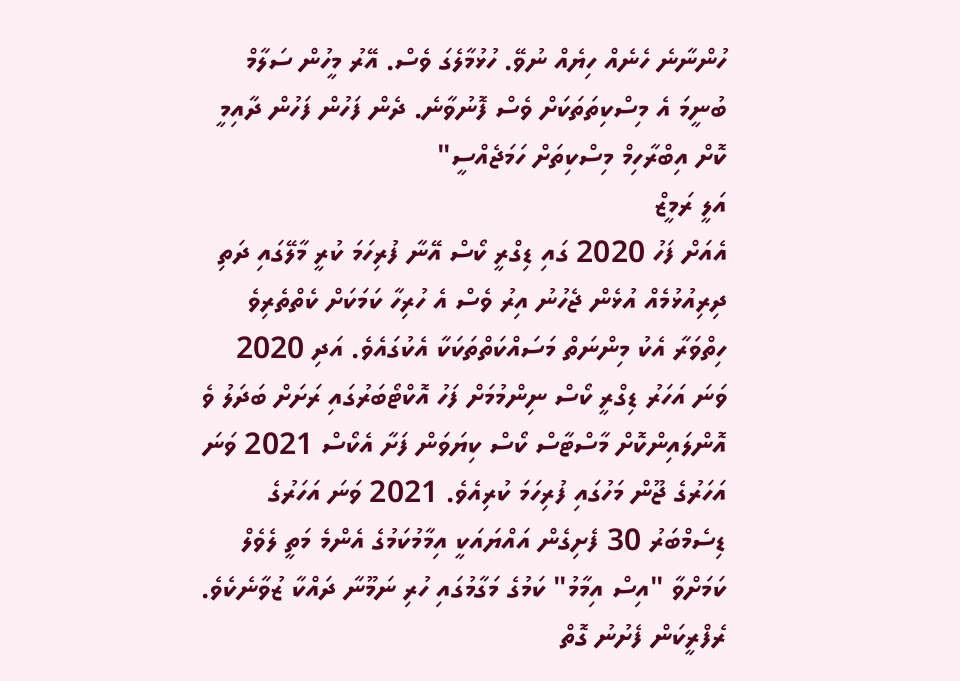ހުންނާނެ ހެނެއް ހިޔެއް ނުވޭ. ހުޅުމާލެގަ ވެސް. އޭރު މީހުން ސަލާމް ބުނީމަ އެ މިސްކިތަތަކަށް ވެސް ފޮނުވާނެ. ދެން ފަހުން ފަހުން ދާއިމީ ކޮށް އިބްރާހިމް މިސްކިތަށް ހަމަޖެއްސީ"
އަލީ ރަމީޒް
އެއަށް ފަހު 2020 ގައި ޑިގްރީ ކޯސް އޭނާ ފުރިހަމަ ކުރީ މާލޭގައި ދަތި ދިރިއުޅުމެއް އުޅެން ޖެހުނު އިރު ވެސް އެ ހުރިހާ ކަމަކަށް ކެތްތެރިވެ ހިތްވަރާ އެކު މިންނަތް މަސައްކަތްތަކަކާ އެކުގައެވެ. އަދި 2020 ވަނަ އަހަރު ޑިގްރީ ކޯސް ނިންމުމަށް ފަހު އޮކްޓޯބަރުގައި ރަށަށް ބަދަލު ވެ އޮންލައިންކޮށް މާސްޓާސް ކޯސް ކިޔަވަން ފަށާ އެކޯސް 2021 ވަނަ އަހަރުގެ ޖޫން މަހުގައި ފުރިހަމަ ކުރިއެވެ. 2021 ވަނަ އަހަރުގެ ޑިސެމްބަރު 30 ފެށިގެން އައްޔައަކީ އިމާމުކަމުގެ އެންމެ މަތީ ލެވެލް ކަމަށްވާ "އިސް އިމާމު" ކަމުގެ މަގާމުގައި ހުރި ނަމޫނާ ދައްކާ ޒުވާނެކެވެ.
ރެފްރީކަން ފެށުނު ގޮތް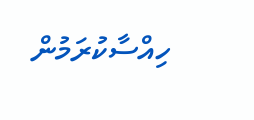ހިއްސާކުރަމުން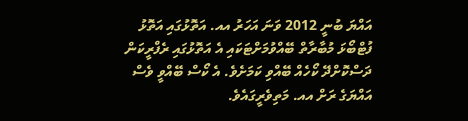އައްޔަ ބުނީ 2012 ވަނަ އަހަރު އއ. އަތޮޅުގައި އަތޮޅު ފުޓްބޯޅަ މުބާރާތް ބޭއްވުމަށްޓަކައި އެ އަތޮޅުގައި ރެފްރީކަން ދަސްކޮށްދޭ ކޯހެއް ބޭއްވި ކަމަށެވެ. އެ ކޯސް ބޭއްވީ ވެސް އައްޔަގެ ރަށް އއ. މަތިވެރީގައެވެ.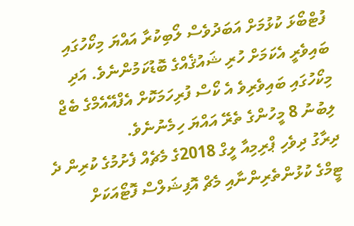ފުޓްބޯޅަ ކުޅުމަށް އަބަދުވެސް ލޯބިކުރާ އައްޔަ މިކޯހުގައި ބައިވެރީ އެކަމަށް ހުރި ޝައުޤެއްގެ ބޮޑުކަމުންނެވެ. އަދި މިކޯހުގައި ބައިވެރިވެ އެ ކޯސް ފުރިހަމަކޮށް އެފްއޭއެމްގެ ބެޖް ލިބުނު 8 މީހުންގެ ތެރޭ އައްޔަ ހިމެނުނެވެ.
ދިރާގު ދިވެހި ޕްރިމިއާ ލީގް 2018ގެ މެޗެއް ފެށުމުގެ ކުރިން ދެ ޓީމްގެ ކުޅުންތެރިންނާއި މެޗް އޮފިޝަލްސް ފޮޓޯއަކަށް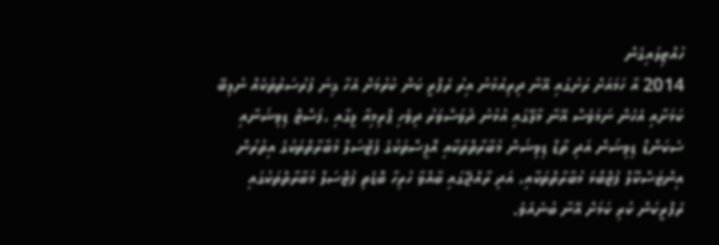ހުއްޓިލައިގެން
2014 އާ ހަމައަށް ރަށުގައި އޭނާ ދިރިއުޅުނު އިރު ރެފްރީ ކަން ކުރުމަށް އެހާ ގިނަ ފުރުސަތުތަކެއް ނުލިބޭ ކަމަށާއި އެހެން ނަމަވެސް އޭނާ މާލޭގައި އުޅުނު ދުވަސްވަރު ދިވެހި ޕްރިމިއާ ލީގާއި ،ފަސްޓް ޑިވިޝަނާއި ސެކަންޑް ޑިވިޝަން އަދި ތާޑް ޑިވިޝަން މުބާރާތްތަކާއި އޮފީސްތަކުގެ ފުޓްސަލް މުބާރާތްތަކުގެ އިތުރުން އިންޓަސްކޫލް ފުޓްބޯޅަ މުބާރާތްތަކާއި، އަދި ރާއްޖޭގައި ބާއްވާ ހުރިހާ ބޮޑެތި ފުޓްސަލް މުބާރާތްތަކުގައި ރެފްރީކަން ކުރި ކަމަށް އޭނާ ބުނެއެވެ.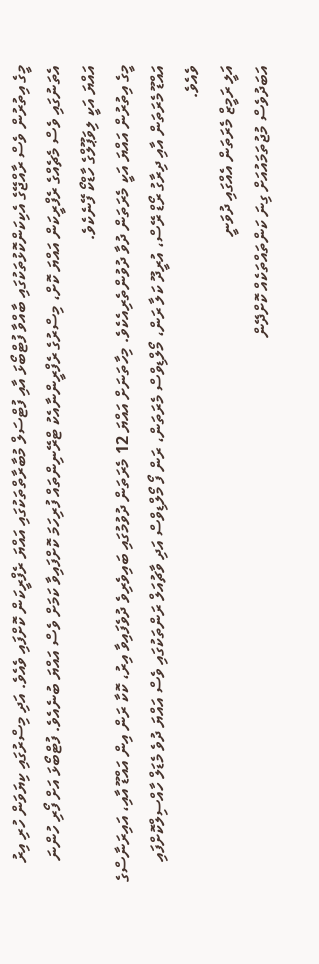މީގެ އިތުރުން ވެސް ރާއްޖޭގެ އެކިކަންކޮޅުތަކުގައި ބާއްވާ ފުޓްބޯޅަ އާއި ފުޓްސަލް މުބާރާތްތަކުގައި އައްޔަ ރެފްރީކަން ކޮށްފައި ވެއެވެ. އަދި މިސްރުގައި ކިޔަވަން ހުރި އިރު އެތަނުގައި ވެސް މެޗެއްގެ ރެފްރީކަން އައްޔަ ކޮށް، މިސްރުގެ ރެފްރީންނާއެކު ޓްރޭނިންތައް ފުރިހަމަ ކޮށްފައިވާ ކަމަށް ވެސް އައްޔަ ބުނެއެވެ. ފުޓްބޯޅަ އަށް ފޯރި ހުންނަ އައްޔަ އަކީ ލިވަޕޫލްގެ ހާޑްކޯ ފޭނެކެވެ.
މީގެ އިތުރުން އައްޔަ އަކީ މެރަތަން ދުވާ ދުވުންތެރިއެކެވެ. މިހާތަނަށް އައްޔަ 12 މެރަތަން ދުވުމުގައި ބައިވެރިވެ ދުވެފައިވާ އިރު، ކޮކާ ރަން އިން އައްޑޫ އާއި، އައިރަނާސްގެ އައްޑޫ މެރަތަން އާއި ދިރާގު ރޯޑް ރޭސް، އުރީދޫ ކަލާ ރަން، މޯލްޑިވްސް މެރަތަން، ރަން ފޯ މޯލްޑިވްސް އަދި ވާޗުއަލް ރަންތަކުގައި ވެސް އައްޔަ ދުވެ މެޑަލް ހާއްސިލްކޮށްފައި ވެއެވެ.
އަލީ ރަމީޒް މެރަތަން އެއްގައި ދުވަނީ
އަބަދުވެސް މުޖުތަމައުއަށް ގިނަ ކަންތައްތަކެއް ކޮށްދޭން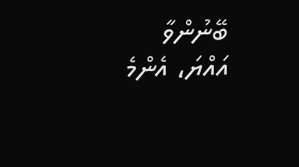ބޭނުންވާ އައްޔަ، އެންމެ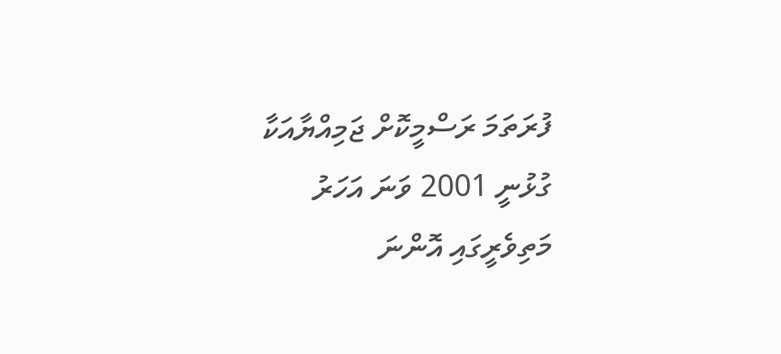ފުރަތަމަ ރަސްމީކޮށް ޖަމިއްޔާއަކާ ގުޅުނީ 2001 ވަނަ އަހަރު މަތިވެރީގައި އޮންނަ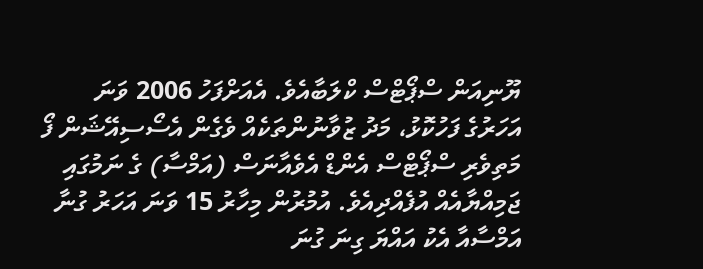ޔޫނިއަން ސްޕޯޓްސް ކްލަބާއެވެ. އެއަށްފަހު 2006 ވަނަ އަހަރުގެ ފަހުކޮޅު، މަދު ޒުވާނުންތަކެއް ވެގެން އެސޯސިއޭޝަން ފޯ މަތިވެރި ސްޕޯޓްސް އެންޑް އެވެއާނަސް (އަމްސާ) ގެ ނަމުގައި ޖަމިއްޔާއެއް އުފެއްދިއެވެ. އުމުރުން މިހާރު 15 ވަނަ އަހަރު ގުނާ އަމްސާއާ އެކު އައްޔަ ގިނަ ގުނަ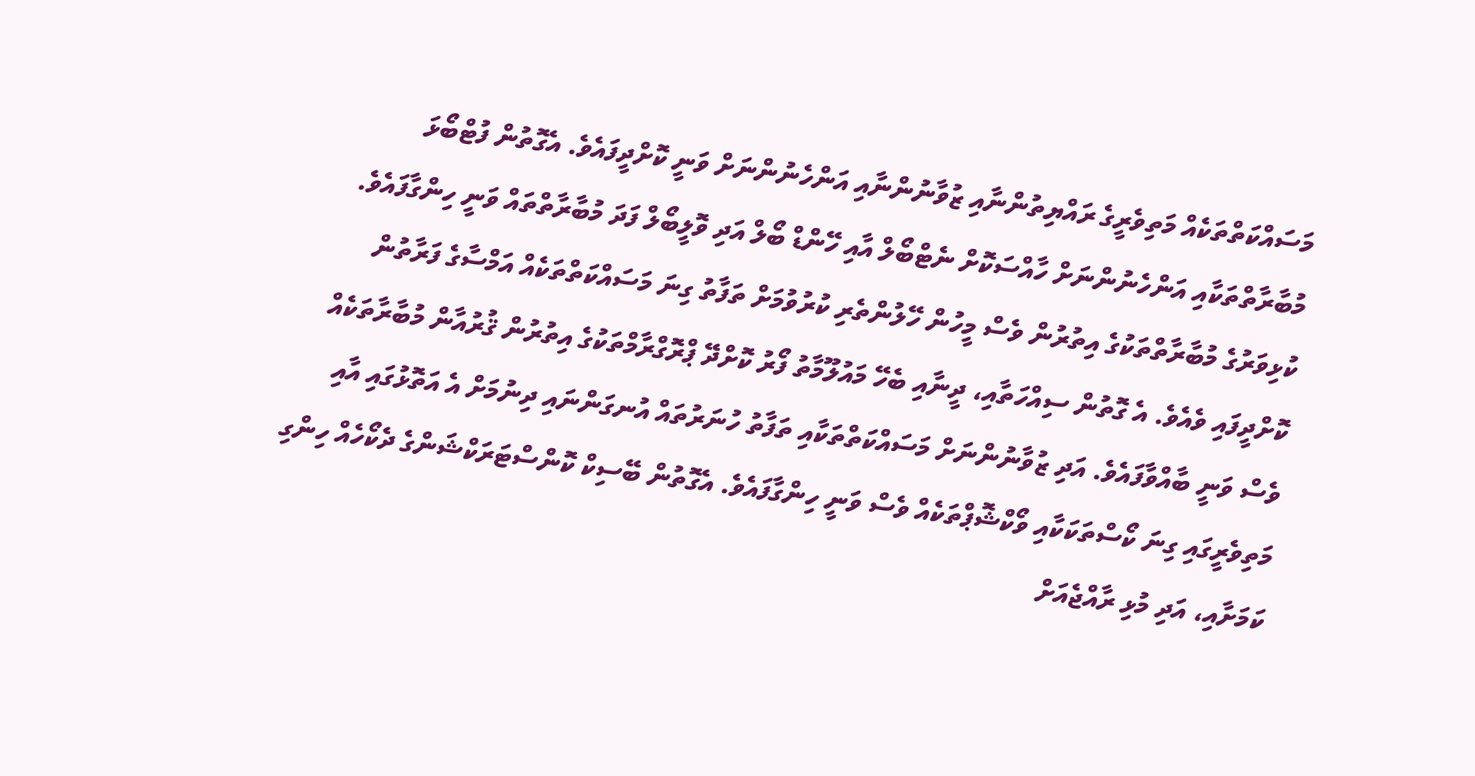މަސައްކަތްތަކެއް މަތިވެރީގެ ރައްޔިތުންނާއި ޒުވާނުންނާއި އަންހެނުންނަށް ވަނީ ކޮށްދީފައެވެ. އެގޮތުން ފުޓްބޯޅަ މުބާރާތްތަކާއި އަންހެނުންނަށް ހާއްސަކޮށް ނެޓްބޯލް އާއި ހޭންޑް ބޯލް އަދި ވޮލީބޯލް ފަދަ މުބާރާތްތައް ވަނީ ހިންގާފައެވެ.
ކުޅިވަރުގެ މުބާރާތްތަކުގެ އިތުރުން ވެސް މީހުން ހޭލުންތެރި ކުރުވުމަށް ތަފާތު ގިނަ މަސައްކަތްތަކެއް އަމްސާގެ ފަރާތުން ކޮށްދީފައި ވެއެވެ. އެ ގޮތުން ސިއްހަތާއި، ދީނާއި ބެހޭ މައުލޫމާތު ފޯރު ކޮށްދޭ ޕްރޮގްރާމްތަކުގެ އިތުރުން ޤުރުއާން މުބާރާތަކެއް ވެސް ވަނީ ބާއްވާފައެވެ. އަދި ޒުވާނުންނަށް މަސައްކަތްތަކާއި ތަފާތު ހުނަރުތައް އުނގަންނައި ދިނުމަށް އެ އަތޮޅުގައި އާއި މަތިވެރީގައި ގިނަ ކޯސްތަކަކާއި ވޯކްޝޮޕްތަކެއް ވެސް ވަނީ ހިންގާފައެވެ. އެގޮތުން ބޭސިކް ކޮންސްޓަރަކްޝަންގެ ދެކޯހެއް ހިންގި ކަމަށާއި، އަދި މުޅި ރާއްޖެއަށް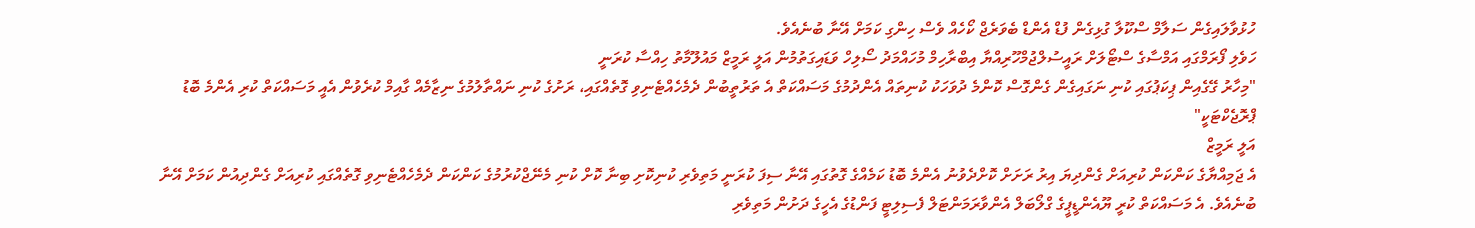ހުޅުވާލައިގެން ސަލާމް ސްކޫލާ ގުޅިގެން ފުޑް އެންޑް ބެވަރެޖް ކޯހެއް ވެސް ހިންގި ކަމަށް އޭނާ ބުނެއެވެ.
ހަވެލި ފޯރަމްގައި އަމްސާގެ ސްޓޯލަށް ރައީސުލްޖުމްހޫރިއްޔާ އިބްރާހިމް މުހައްމަދު ސޯލިހް ވަޑައިގަތުމުން އަލީ ރަމީޒް މައުލޫމާތު ހިއްސާ ކުރަނީ
"މިހާރު ގޭގެއިން ޕިކަޕުގައި ކުނި ނަގައިގެން ގެންގޮސް ކޮންމެ ދުވަހަކު ކުނިތައް އެންދުމުގެ މަސައްކަތް އެ ތަރުތީބުން ދެމެހެއްޓެނިވި ގޮތެއްގައި، ރަށުގެ ކުނި ނައްތާލުމުގެ ނިޒާމެއް ގާއިމް ކުރެވުން އެއީ މަސައްކަތް ކުރި އެންމެ ބޮޑު ޕްރޮޖެކްޓަކީ"
އަލީ ރަމީޒް
އެ ޖަމިއްޔާގެ ކަންކަން ކުރިއަށް ގެންދިޔަ އިރު ރަށަށް ކޮށްދެވުނު އެންމެ ބޮޑު ކަމެއްގެ ގޮތުގައި އޭނާ ސިފަ ކުރަނީ މަތިވެރި ކުނިކޮށި ބިނާ ކޮށް ކުނި މެނޭޖްކުރުމުގެ ކަންކަން ދެމެހެއްޓެނިވި ގޮތެއްގައި ކުރިއަށް ގެންދިއުން ކަމަށް އޭނާ ބުނެއެވެ. އެ މަސައްކަތް ކުރީ ޔޫއެންޑީޕީގެ ގްލޯބަލް އެންވާރަމަންޓަލް ފެސިލިޓީ ފަންޑުގެ އެހީގެ ދަށުން މަތިވެރި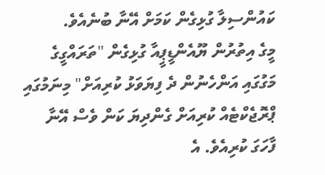ކައުންސިލާ ގުޅިގެން ކަމަށް އޭނާ ބުނެއެވެ.
މީގެ އިތުރުން ޔޫއެންޑީޕީއާ ގުޅިގެން "ތަރައްގީގެ މަގުގައި އަންހެނުން ދެ ފިޔަވަޅު ކުރިއަށް" މިނަމުގައި ޕްރޮޖެކްޓެއް ކުރިއަށް ގެންދިޔަ ކަން ވެސް އޭނާ ފާހަގަ ކުރިއެވެ. އެ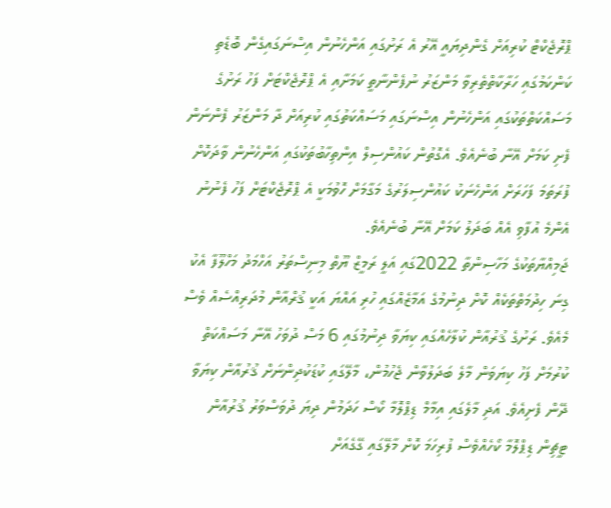ޕްރޮޖެކްޓް ކުރިއަށް ގެންދިޔައީ އޭރު އެ ރަށުގައި އަންހެނުން އިސްނަގައިގެން ބޮޑެތި ކަންކަމުގައި ހަރާކާތްތެރިވާ މަންޒަރު ނުފެންނާތީ ކަމަށާއި އެ ޕްރޮޖެކްޓަށް ފަހު ރަށުގެ މަސައްކަތްތަކުގައި އަންހެނުން އިސްނަގައި މަސައްކަތުގައި ކުރިއަށް ދާ މަންޒަރު ފެންނަން ފެށި ކަމަށް އޭނާ ބުނެއެވެ. އެގޮތުން ކައުންސިލް އިންތިހާބުތަކުގައި އަންހެނުން ވާދަކޮށް ފުރަތަމަ ފަހަރަށް އަންހެނަކު ކައުންސިލަރުގެ މަގާމަށް ހޮވުމަކީ އެ ޕްރޮޖެކްޓަށް ފަހު ފެނުނު އެންމެ އުފާވި އެއް ބަދަލު ކަމަށް އޭނާ ބުނެއެވެ.
ޖަމިއްޔާތަކުގެ މަހާސިންތާ 2022ގައި އަލީ ރަމީޒް ޔޫތް މިނިސްތަރު އަހްމަދު މަހްލޫފާ އެކު
ގިނަ ހިދުމަތްތަކެއް ކޮށް ދިނުމުގެ އަމާޒެއްގައި ހުރި އައްޔަ އަކީ ޤުރްއާން މުދަރިއްސެއް ވެސް މެއެވެ. ރަށުގެ ޤުރުއާން ކުލާހެއްގައި ކިޔަވާ ދިނުމުގައި 6 މަސް ދުވަހު އޭނާ މަސައްކަތް ކުރުމަށް ފަހު ކިޔަވަން މާލެ ބަދަލުވާން ޖެހުމުން، މާލޭގައި ކުޑަކުދިންނަށް ޤުރުއާން ކިޔަވާ ދޭން ފެށިއެވެ. އަދި މާލެގައި އިމާމް ޑިޕްލޮމާ ކޯސް ހަދަމުން ދިޔަ ދުވަސްވަރު ޤުރުއާން ޓީޗިން ޑިޕްލޮމާ ކޯހެއްވެސް ފުރިހަމަ ކޮށް މާލޭގައި ގޭގެއަށް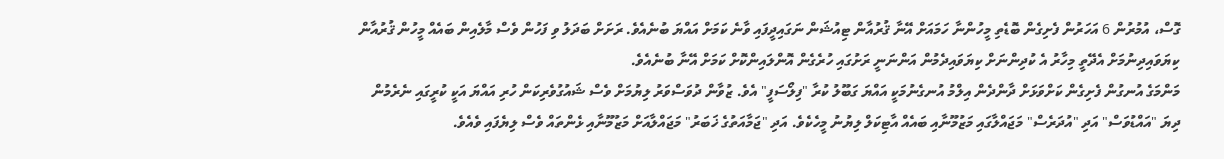ގޮސް، އުމުރުން 6 އަހަރުން ފެށިގެން ބޮޑެތި މީހުންނާ ހަމައަށް އޭނާ ޤުރުއާން ޓިއުޝަން ނަގައިދީފައި ވާނެ ކަމަށް އައްޔަ ބުނެއެވެ. ރަށަށް ބަދަލު ވި ފަހުން ވެސް މާލެއިން ބައެއް މީހުން ޤުރުއާން ކިޔަވައިދިނުމަށް އެދޭތީ މިހާރު އެ ކުދިންނަށް ކިޔަވައިދެމުން އަންނަނީ ރަށުގައި ހުރެގެން އޮންލައިންކޮށް ކަމަށް އޭނާ ބުނެއެވެ.
މަންމަގެ އުނގުން ފެށިގެން ކަށްވަޅަށް ދާންދެން އިލްމު އުނގެނުމަކީ އައްޔަ ގަބޫލު ކުރާ "ފިލޯސަފީ" އެވެ. ޒުވާން ދުވަސްވަރު ލިޔުމަށް ވެސް ޝައުގުވެރިކަން ހުރި އައްޔަ އަކީ ކުރީގައި ނެރެމުން ދިޔަ "އައްޑުވަސް" އަދި "އުދަރެސް" މަޖައްލާގައި މަޒުމޫނާއި ބައެއް އާޓިކަލް ލިޔުނު މީހެކެވެ. އަދި "ޖަމާއަތުގެ ޚަބަރު" މަޖައްލާއަށް މަޒުމޫނާއި ޅެންތައް ވެސް ލިޔެފައި ވެއެވެ.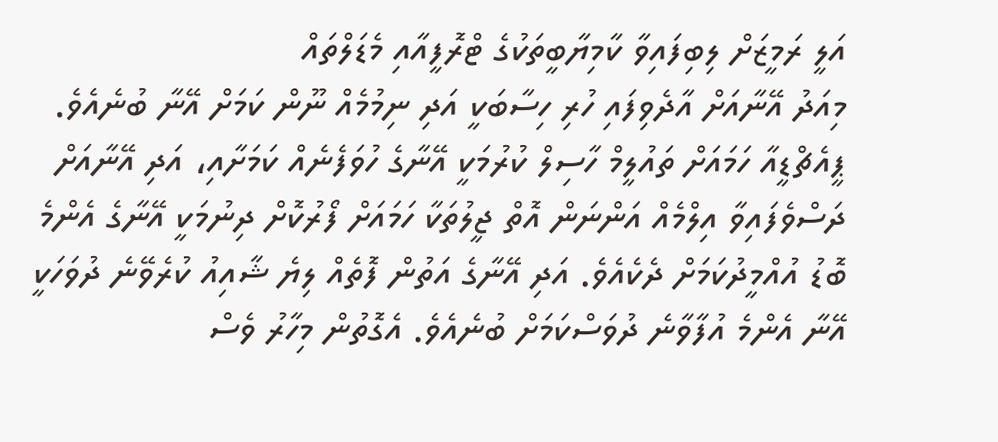އަލީ ރަމީޒަށް ލިބިފައިވާ ކާމިޔާބީތަކުގެ ޓްރޮފީއާއި މެޑަލްތައް
މިއަދު އޭނާއަށް އާދެވިފައި ހުރި ހިސާބަކީ އަދި ނިމުމެއް ނޫން ކަމަށް އޭނާ ބުނެއެވެ. ޕީއެޗްޑީއާ ހަމައަށް ތައުލީމް ހާސިލް ކުރުމަކީ އޭނާގެ ހުވަފެނެއް ކަމަށާއި، އަދި އޭނާއަށް ދަސްވެފައިވާ އިލްމެއް އަންނަން އޮތް ޖީލުތަކާ ހަމައަށް ފޯރުކޮށް ދިނުމަކީ އޭނާގެ އެންމެ ބޮޑު އުއްމީދުކަމަށް ދެކެއެވެ. އަދި އޭނާގެ އަތުން ފޮތެއް ލިޔެ ޝާއިއު ކުރެވޭނެ ދުވަހަކީ އޭނާ އެންމެ އުފާވާނެ ދުވަސްކަމަށް ބުނެއެވެ. އެގޮތުން މިހާރު ވެސް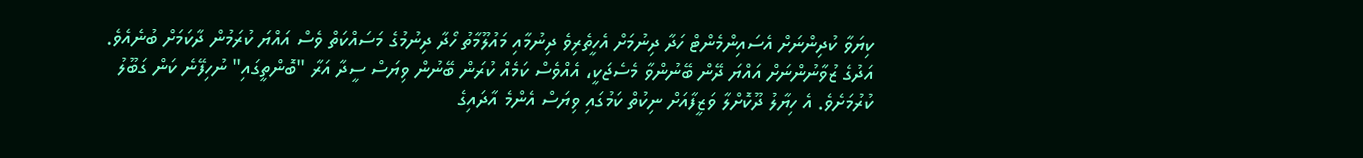ކިޔަވާ ކުދިންނަށް އެސައިންމެންޓް ހަދާ ދިނުމަށް އެހީތެރިވެ ދިނުމާއި މައުލޫމާތު ހޯދާ ދިނުމުގެ މަސައްކަތް ވެސް އައްޔަ ކުރަމުން ދާކަމަށް ބުނެއެވެ.
އަދުގެ ޒުވާނުންނަށް އައްޔަ ދޭން ބޭނުންވާ މެސެޖަކީ، އެއްވެސް ކަމެއް ކުރަން ބޭނުން ވިޔަސް ސީދާ އަރާ "ބޮންތީގައި" ނުހިފޭނެ ކަން ގަބޫލު ކުރުމަށެވެ. އެ ހިޔާލު ދޫކޮށްލާ ވަޒީފާއަށް ނިކުތް ކަމުގައި ވިޔަސް އެންމެ އާދައިގެ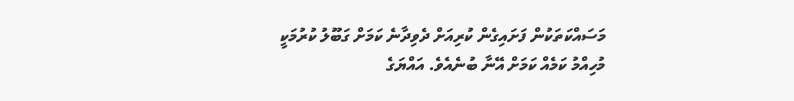މަސައްކަތަކުން ފަށައިގެން ކުރިއަށް ދެވިދާނެ ކަމަށް ގަބޫލު ކުރުމަކީ މުހިއްމު ކަމެއް ކަމަށް އޭނާ ބުނެއެވެ. އައްޔަގެ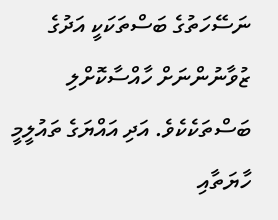ނަސޭހަތުގެ ބަސްތަކަކީ އަދުގެ ޒުވާނުންނަށް ހާއްސާކޮށްލި ބަސްތަކެކެވެ. އަދި އައްޔަގެ ތައުލީމީ ހާޔަތާއި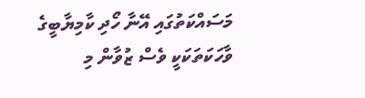މަސައްކަތުގައި އޭނާ ހޯދި ކާމިޔާބީގެ ވާހަކަތަކަކީ ވެސް ޒުވާން މި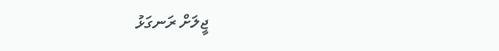ޖީލަށް ރަނގަޅު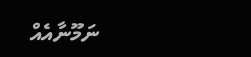ނަމޫނާއެއް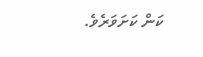ކަން ކަށަވަރެވެ.